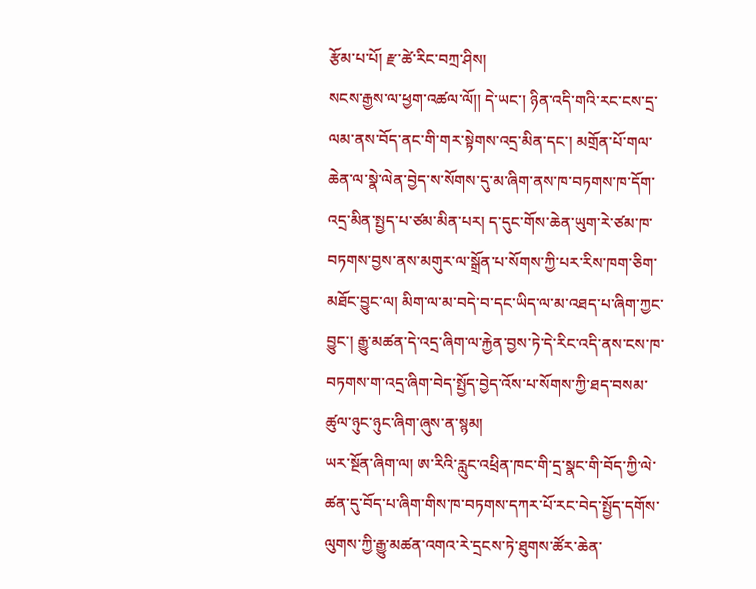རྩོམ་པ་པོ། རྫ་ཚེ་རིང་བཀྲ་ཤིས།
སངས་རྒྱས་ལ་ཕྱག་འཚལ་ལོ།། དེ་ཡང་། ཉིན་འདི་གའི་རང་ངས་དྲ་ལམ་ནས་བོད་ནང་གི་གར་སྟེགས་འདྲ་མིན་དང་། མགྲོན་པོ་གལ་ཆེན་ལ་སྣེ་ལེན་བྱེད་ས་སོགས་དུ་མ་ཞིག་ནས་ཁ་བཏགས་ཁ་དོག་འདྲ་མིན་སྤྱད་པ་ཙམ་མིན་པར། ད་དུང་གོས་ཆེན་ཡུག་རེ་ཙམ་ཁ་བཏགས་བྱས་ནས་མགུར་ལ་སྒྲོན་པ་སོགས་ཀྱི་པར་རིས་ཁག་ཅིག་མཐོང་བྱུང་ལ། མིག་ལ་མ་བདེ་བ་དང་ཡིད་ལ་མ་འཐད་པ་ཞིག་ཀྱང་བྱུང་། རྒྱུ་མཚན་དེ་འདྲ་ཞིག་ལ་རྐྱེན་བྱས་ཏེ་དེ་རིང་འདི་ནས་ངས་ཁ་བཏགས་ག་འདྲ་ཞིག་བེད་སྤྱོད་བྱེད་འོས་པ་སོགས་ཀྱི་ཐད་བསམ་ཚུལ་ཉུང་ཉུང་ཞིག་ཞུས་ན་སྙམ།
ཡར་སྔོན་ཞིག་ལ། ཨ་རིའི་རླུང་འཕྲིན་ཁང་གི་དྲ་སྣང་གི་བོད་ཀྱི་ལེ་ཚན་དུ་བོད་པ་ཞིག་གིས་ཁ་བཏགས་དཀར་པོ་རང་བེད་སྤྱོད་དགོས་ལུགས་ཀྱི་རྒྱུ་མཚན་འགའ་རེ་དྲངས་ཏེ་ཐུགས་ཚོར་ཆེན་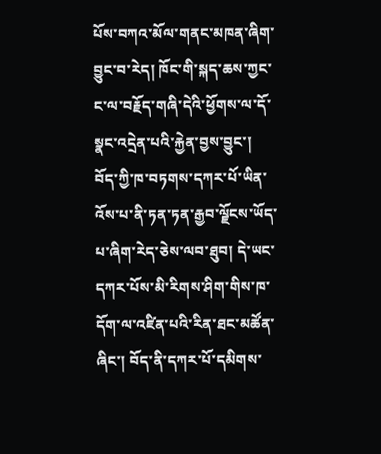པོས་བཀའ་མོལ་གནང་མཁན་ཞིག་བྱུང་བ་རེད། ཁོང་གི་སྐད་ཆས་ཀྱང་ང་ལ་བརྗོད་གཞི་དེའི་ཕྱོགས་ལ་དོ་སྣང་འདྲེན་པའི་རྐྱེན་བྱས་བྱུང་།
བོད་ཀྱི་ཁ་བཏགས་དཀར་པོ་ཡིན་འོས་པ་ནི་ཏན་ཏན་རྒྱབ་ལྗོངས་ཡོད་པ་ཞིག་རེད་ཅེས་ལབ་ཐུབ། དེ་ཡང་དཀར་པོས་མི་རིགས་ཤིག་གིས་ཁ་དོག་ལ་འཛིན་པའི་རིན་ཐང་མཚོན་ཞིང་། བོད་ནི་དཀར་པོ་དམིགས་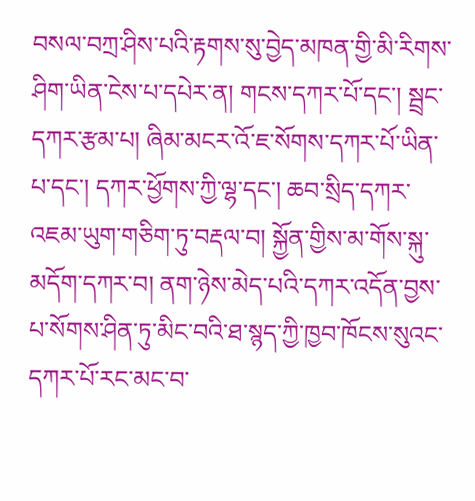བསལ་བཀྲ་ཤིས་པའི་རྟགས་སུ་བྱེད་མཁན་གྱི་མི་རིགས་ཤིག་ཡིན་ངེས་པ་དཔེར་ན། གངས་དཀར་པོ་དང་། སྦྲང་དཀར་རྩམ་པ། ཞིམ་མངར་འོ་ཇ་སོགས་དཀར་པོ་ཡིན་པ་དང་། དཀར་ཕྱོགས་ཀྱི་ལྷ་དང་། ཆབ་སྲིད་དཀར་འཇམ་ཡུག་གཅིག་ཏུ་བརྡལ་བ། སྐྱོན་གྱིས་མ་གོས་སྐུ་མདོག་དཀར་བ། ནག་ཉེས་མེད་པའི་དཀར་འདོན་བྱས་པ་སོགས་ཤིན་ཏུ་མིང་བའི་ཐ་སྙད་ཀྱི་ཁྱབ་ཁོངས་སུའང་དཀར་པོ་རང་མང་བ་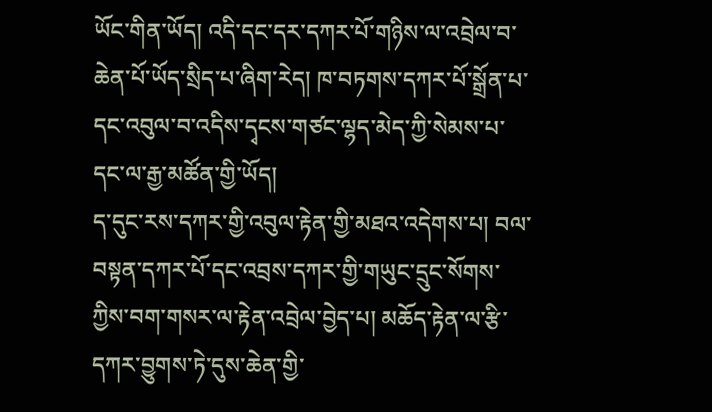ཡོང་གིན་ཡོད། འདི་དང་དར་དཀར་པོ་གཉིས་ལ་འབྲེལ་བ་ཆེན་པོ་ཡོད་སྲིད་པ་ཞིག་རེད། ཁ་བཏགས་དཀར་པོ་སྒྲོན་པ་དང་འབུལ་བ་འདིས་དྭངས་གཙང་ལྷད་མེད་ཀྱི་སེམས་པ་དང་ལ་རྒྱ་མཚོན་གྱི་ཡོད།
ད་དུང་རས་དཀར་གྱི་འབུལ་རྟེན་གྱི་མཐའ་འདེགས་པ། བལ་བསྟན་དཀར་པོ་དང་འབྲས་དཀར་གྱི་གཡུང་དྲུང་སོགས་ཀྱིས་བག་གསར་ལ་རྟེན་འབྲེལ་བྱེད་པ། མཆོད་རྟེན་ལ་རྩི་དཀར་བྱུགས་ཏེ་དུས་ཆེན་གྱི་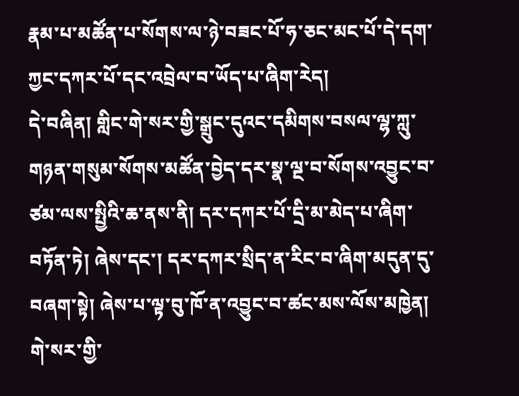རྣམ་པ་མཚོན་པ་སོགས་ལ་ཉེ་བཟང་པོ་ཧ་ཅང་མང་པོ་དེ་དག་ཀྱང་དཀར་པོ་དང་འབྲེལ་བ་ཡོད་པ་ཞིག་རེད།
དེ་བཞིན། གླིང་གེ་སར་གྱི་སྒྲུང་དུའང་དམིགས་བསལ་ལྷ་ཀླུ་གཉན་གསུམ་སོགས་མཚོན་བྱེད་དར་སྣ་ལྔ་བ་སོགས་འབྱུང་བ་ཙམ་ལས་སྤྱིའི་ཆ་ནས་ནི། དར་དཀར་པོ་དྲི་མ་མེད་པ་ཞིག་བཏོན་ཏེ། ཞེས་དང་། དར་དཀར་སྲིད་ན་རིང་བ་ཞིག་མདུན་དུ་བཞག་སྟེ། ཞེས་པ་ལྟ་བུ་ཁོ་ན་འབྱུང་བ་ཚང་མས་ལོས་མཁྱེན། གེ་སར་གྱི་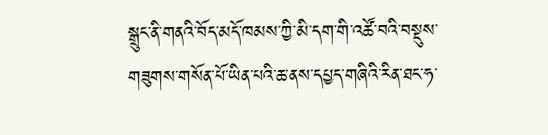སྒྲུང་ནི་གནའི་བོད་མདོ་ཁམས་ཀྱི་མི་དག་གི་འཚོ་བའི་བསྡུས་གཟུགས་གསོན་པོ་ཡིན་པའི་ཆ་ནས་དཔྱད་གཞིའི་རིན་ཐང་ཧ་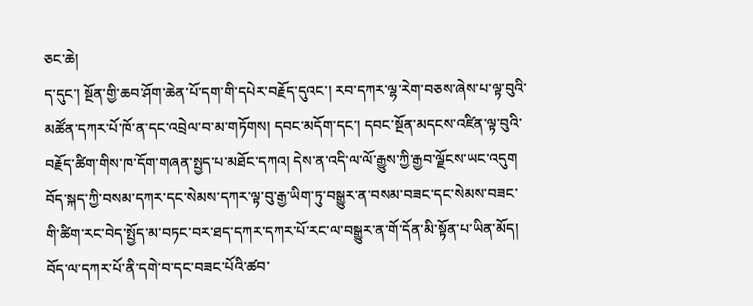ཅང་ཆེ།
ད་དུང་། སྔོན་གྱི་ཆབ་ཤོག་ཆེན་པོ་དག་གི་དཔེར་བརྗོད་དུའང་། རབ་དཀར་ལྷ་རེག་བཅས་ཞེས་པ་ལྟ་བུའི་མཚོན་དཀར་པོ་ཁོ་ན་དང་འབྲེལ་བ་མ་གཏོགས། དབང་མདོག་དང་། དབང་སྔོན་མདངས་འཛིན་ལྟ་བུའི་བརྗོད་ཚིག་གིས་ཁ་དོག་གཞན་སྤྱད་པ་མཐོང་དཀའ། དེས་ན་འདི་ལ་ལོ་རྒྱུས་ཀྱི་རྒྱབ་ལྗོངས་ཡང་འདུག
བོད་སྐད་ཀྱི་བསམ་དཀར་དང་སེམས་དཀར་ལྟ་བུ་རྒྱ་ཡིག་ཏུ་བསྒྱུར་ན་བསམ་བཟང་དང་སེམས་བཟང་གི་ཚིག་རང་བེད་སྤྱོད་མ་བཏང་བར་ཐད་དཀར་དཀར་པོ་རང་ལ་བསྒྱུར་ན་གོ་དོན་མི་སྟོན་པ་ཡིན་མོད། བོད་ལ་དཀར་པོ་ནི་དགེ་བ་དང་བཟང་པོའི་ཚབ་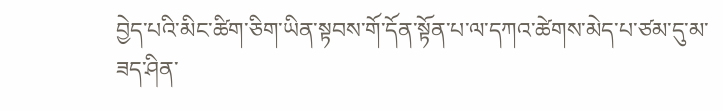བྱེད་པའི་མིང་ཚིག་ཅིག་ཡིན་སྟབས་གོ་དོན་སྟོན་པ་ལ་དཀའ་ཚེགས་མེད་པ་ཙམ་དུ་མ་ཟད་ཤིན་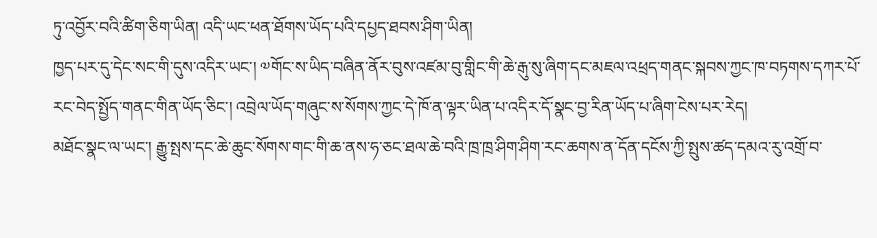ཏུ་འབྱོར་བའི་ཚིག་ཅིག་ཡིན། འདི་ཡང་ཕན་ཐོགས་ཡོད་པའི་དཔྱད་ཐབས་ཤིག་ཡིན།
ཁྱད་པར་དུ་དེང་སང་གི་དུས་འདིར་ཡང་། ༧གོང་ས་ཡིད་བཞིན་ནོར་བུས་འཛམ་བུ་གླིང་གི་ཆེ་རྒུ་སུ་ཞིག་དང་མཇལ་འཕྲད་གནང་སྐབས་ཀྱང་ཁ་བཏགས་དཀར་པོ་རང་བེད་སྤྱོད་གནང་གིན་ཡོད་ཅིང་། འབྲེལ་ཡོད་གཞུང་ས་སོགས་ཀྱང་དེ་ཁོ་ན་ལྟར་ཡིན་པ་འདིར་དོ་སྣང་བྱ་རིན་ཡོད་པ་ཞིག་ངེས་པར་རེད།
མཐོང་སྣང་ལ་ཡང་། རྒྱུ་སྤས་དང་ཆེ་ཆུང་སོགས་གང་གི་ཆ་ནས་ཧ་ཅང་ཐལ་ཆེ་བའི་ཁྲ་ཁྲ་ཤིག་ཤིག་རང་ཆགས་ན་དོན་དངོས་ཀྱི་སྤུས་ཚད་དམའ་རུ་འགྲོ་བ་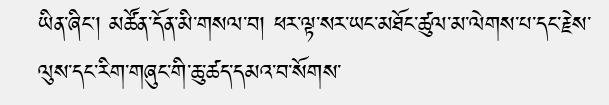ཡིན་ཞིང་། མཚོན་དོན་མི་གསལ་བ། ཕར་ལྟ་སར་ཡང་མཐོང་ཚུལ་མ་ལེགས་པ་དང་རྗེས་ལུས་དང་རིག་གཞུང་གི་ཆུ་ཚད་དམའ་བ་སོགས་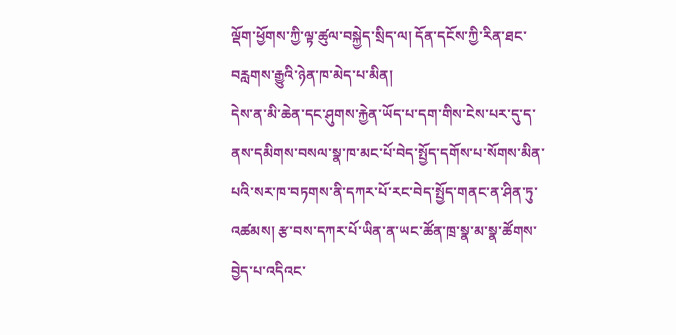ལྡོག་ཕྱོགས་ཀྱི་ལྟ་ཚུལ་བསྐྱེད་སྲིད་ལ། དོན་དངོས་ཀྱི་རིན་ཐང་བརླགས་རྒྱུའི་ཉེན་ཁ་མེད་པ་མིན།
དེས་ན་མི་ཆེན་དང་ཤུགས་རྐྱེན་ཡོད་པ་དག་གིས་ངེས་པར་དུ་ད་ནས་དམིགས་བསལ་སྣ་ཁ་མང་པོ་བེད་སྤྱོད་དགོས་པ་སོགས་མིན་པའི་སར་ཁ་བཏགས་ནི་དཀར་པོ་རང་བེད་སྤྱོད་གནང་ན་ཤིན་ཏུ་འཚམས། རྩ་བས་དཀར་པོ་ཡིན་ན་ཡང་ཚོན་ཁྲ་སྣ་མ་སྣ་ཚོགས་བྱེད་པ་འདིའང་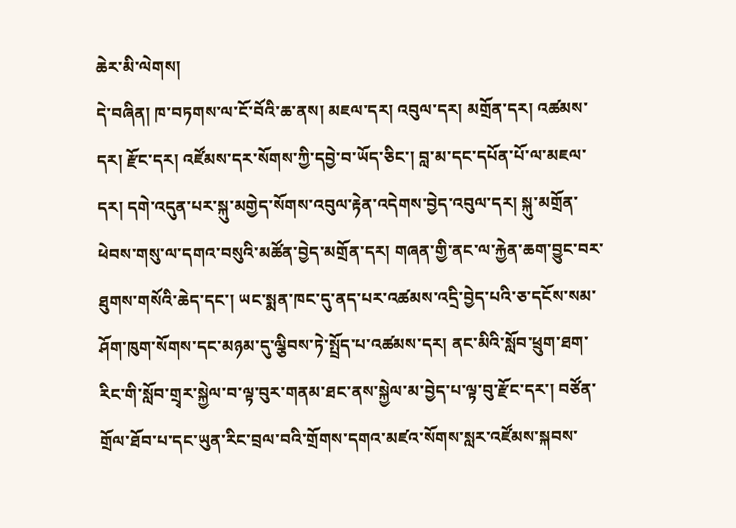ཆེར་མི་ལེགས།
དེ་བཞིན། ཁ་བཏགས་ལ་ངོ་བོའི་ཆ་ནས། མཇལ་དར། འབུལ་དར། མགྲོན་དར། འཚམས་དར། རྫོང་དར། འཛོམས་དར་སོགས་ཀྱི་དབྱེ་བ་ཡོད་ཅིང་། བླ་མ་དང་དཔོན་པོ་ལ་མཇལ་དར། དགེ་འདུན་པར་སྐུ་མགྱེད་སོགས་འབུལ་རྟེན་འདེགས་བྱེད་འབུལ་དར། སྐུ་མགྲོན་ཕེབས་གསུ་ལ་དགའ་བསུའི་མཚོན་བྱེད་མགྲོན་དར། གཞན་གྱི་ནང་ལ་རྐྱེན་ཆག་བྱུང་བར་ཐུགས་གསོའི་ཆེད་དང་། ཡང་སྨན་ཁང་དུ་ནད་པར་འཚམས་འདྲི་བྱེད་པའི་ཅ་དངོས་སམ་ཤོག་ཁུག་སོགས་དང་མཉམ་དུ་ལྕིབས་ཏེ་སྤྲོད་པ་འཚམས་དར། ནང་མིའི་སློབ་ཕྲུག་ཐག་རིང་གི་སློབ་གྲྭར་སྐྱེལ་བ་ལྟ་བུར་གནམ་ཐང་ནས་སྐྱེལ་མ་བྱེད་པ་ལྟ་བུ་རྫོང་དར་། བཙོན་གྲོལ་ཐོབ་པ་དང་ཡུན་རིང་བྲལ་བའི་གྲོགས་དགའ་མཛའ་སོགས་སླར་འཛོམས་སྐབས་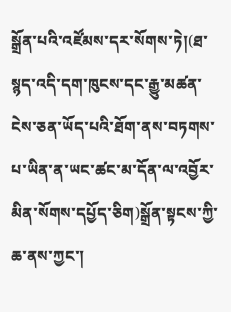སྒྲོན་པའི་འཛོམས་དར་སོགས་ཏེ།(ཐ་སྙད་འདི་དག་ཁུངས་དང་རྒྱུ་མཚན་ངེས་ཅན་ཡོད་པའི་ཐོག་ནས་བཏགས་པ་ཡིན་ན་ཡང་ཚང་མ་དོན་ལ་འབྱོར་མིན་སོགས་དཔྱོད་ཅིག)སྒྲོན་སྟངས་ཀྱི་ཆ་ནས་ཀྱང་།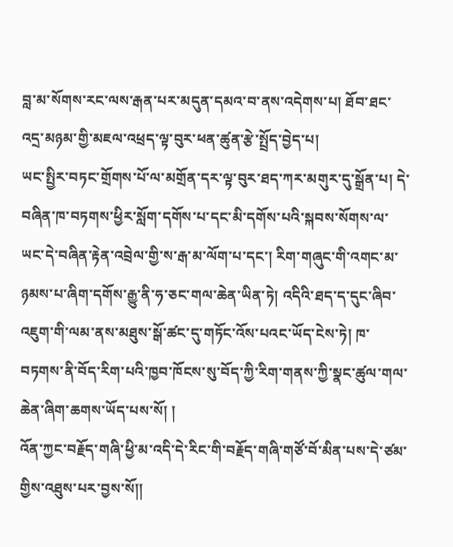བླ་མ་སོགས་རང་ལས་རྒན་པར་མདུན་དམའ་བ་ནས་འདེགས་པ། ཐོབ་ཐང་འདྲ་མཉམ་གྱི་མཇལ་འཕྲད་ལྟ་བུར་ཕན་ཚུན་རྩེ་སྤྲོད་བྱེད་པ།
ཡང་སྤྱིར་བཏང་གྲོགས་པོ་ལ་མགྲོན་དར་ལྟ་བུར་ཐད་ཀར་མགུར་དུ་སྒྲོན་པ། དེ་བཞིན་ཁ་བཏགས་ཕྱིར་སློག་དགོས་པ་དང་མི་དགོས་པའི་སྐབས་སོགས་ལ་ཡང་དེ་བཞིན་རྟེན་འབྲེལ་གྱི་ས་རྒ་མ་ལོག་པ་དང་། རིག་གཞུང་གི་འགང་མ་ཉམས་པ་ཞིག་དགོས་རྒྱུ་ནི་ཧ་ཅང་གལ་ཆེན་ཡིན་ཏེ། འདིའི་ཐད་ད་དུང་ཞིབ་འཇུག་གི་ལམ་ནས་མཐུས་སྒོ་ཚང་དུ་གཏོང་འོས་པའང་ཡོད་ངེས་ཏེ། ཁ་བཏགས་ནི་བོད་རིག་པའི་ཁྱབ་ཁོངས་སུ་བོད་ཀྱི་རིག་གནས་ཀྱི་སྣང་ཚུལ་གལ་ཆེན་ཞིག་ཆགས་ཡོད་པས་སོ། །
འོན་ཀྱང་བརྗོད་གཞི་ཕྱི་མ་འདི་དེ་རིང་གི་བརྗོད་གཞི་གཙོ་བོ་མིན་པས་དེ་ཙམ་གྱིས་འཐུས་པར་བྱས་སོ།།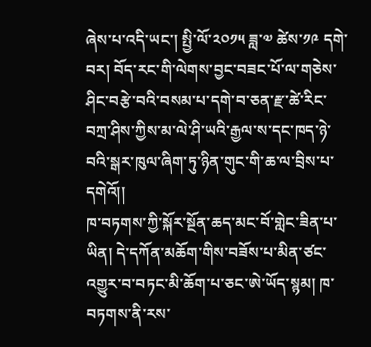ཞེས་པ་འདི་ཡང་། སྤྱི་ལོ་༢༠༡༥ ཟླ་༧ ཚེས་༡༩ དགེ་བར། བོད་རང་གི་ལེགས་བྱང་བཟང་པོ་ལ་གཅེས་ཤིང་བརྩེ་བའི་བསམ་པ་དགེ་བ་ཅན་རྫ་ཚེ་རིང་བཀྲ་ཤིས་ཀྱིས་མ་ལེ་ཤི་ཡའི་རྒྱལ་ས་དང་ཁད་ཉེ་བའི་སྒར་ཁུལ་ཞིག་ཏུ་ཉིན་གུང་གི་ཆ་ལ་བྲིས་པ་དགེའོ།།
ཁ་བཏགས་ཀྱི་སྐོར་སྔོན་ཆད་མང་བོ་གླེང་ཟིན་པ་ཡིན། དེ་དཀོན་མཆོག་གིས་བཟོས་པ་མིན་ཙང་འགྱུར་བ་བཏང་མི་ཆོག་པ་ཅང་ཨེ་ཡོད་སྙམ། ཁ་བཏགས་ནི་རས་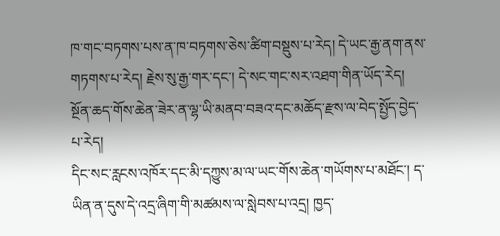ཁ་གང་བཏགས་པས་ན་ཁ་བཏགས་ཅེས་ཚིག་བསྡུས་པ་རེད། དེ་ཡང་རྒྱ་ནག་ནས་གཏགས་པ་རེད། རྗེས་སུ་རྒྱ་གར་དང་། དེ་སང་གང་སར་འཐག་གིན་ཡོད་རེད།
སྔོན་ཆད་གོས་ཆེན་ཟེར་ན་ལྷ་ཡི་མནབ་བཟའ་དང་མཆོད་རྫས་ལ་བེད་སྤྱོད་བྱེད་པ་རེད།
དིང་སང་རླངས་འཁོར་དང་མི་དཀྱུས་མ་ལ་ཡང་གོས་ཆེན་གཡོགས་པ་མཐོང་། ད་ཡིན་ན་དུས་དེ་འདྲ་ཞིག་གི་མཚམས་ལ་སླེབས་པ་འདྲ། ཁྱད་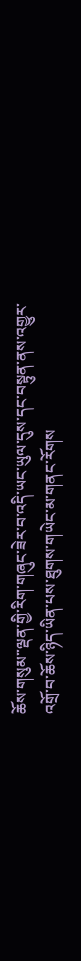ཆོས་གསུམ་་ལྡན་གྱི་རིག་གཞུང་ཟེར་བ་འདི་ཡང་ཡུལ་དུས་དང་བསྟུན་ནས་འགྱུར་འགྲོ་བ་ཆོས་ཉིད་ཡིན་པས་ཐུགས་གཡེང་མ་གནང་རོགས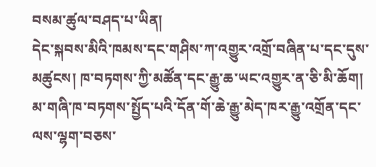བསམ་ཚུལ་བཤད་པ་ཡིན།
དེང་སྐབས་མིའི་ཁམས་དང་གཤིས་ཀ་འགྱུར་འགྲོ་བཞིན་པ་དང་དུས་མཚུངས། ཁ་བཏགས་ཀྱི་མཚོན་དང་རྒྱུ་ཆ་ཡང་འགྱུར་ན་ཅི་མི་ཆོག། མ་གཞི་ཁ་བཏགས་སྤྱོད་པའི་དོན་གོ་ཆེ་རྒྱུ་མེད་ཁར་རྒྱུ་འགྲོན་དང་ལས་ལྷག་བཅས་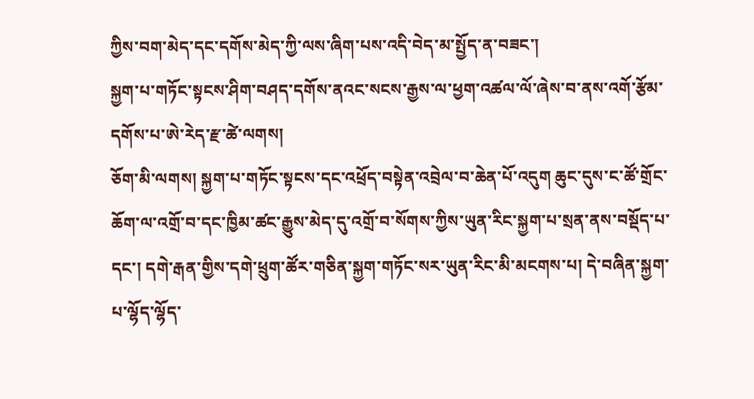ཀྱིས་བག་མེད་དང་དགོས་མེད་ཀྱི་ལས་ཞིག་པས་འདི་བེད་མ་སྤྱོད་ན་བཟང་།
སྐྱག་པ་གཏོང་སྟངས་ཤིག་བཤད་དགོས་ནའང་སངས་རྒྱས་ལ་ཕྱག་འཚལ་ལོ་ཞེས་བ་ནས་འགོ་རྩོམ་དགོས་པ་ཨེ་རེད་རྫ་ཚེ་ལགས།
ཅོག་མི་ལགས། སྐྱག་པ་གཏོང་སྟངས་དང་འཕྲོད་བསྟེན་འབྲེལ་བ་ཆེན་པོ་འདུག ཆུང་དུས་ང་ཚོ་གྲོང་ཆོག་ལ་འགྲོ་བ་དང་ཁྱིམ་ཚང་རྒྱུས་མེད་དུ་འགྲོ་བ་སོགས་ཀྱིས་ཡུན་རིང་སྐྱག་པ་སྲན་ནས་བསྡོད་པ་དང་། དགེ་རྒན་གྱིས་དགེ་ཕྲུག་ཚོར་གཅིན་སྐྱག་གཏོང་སར་ཡུན་རིང་མི་མངགས་པ། དེ་བཞིན་སྐྱག་པ་ལྷོད་ལྷོད་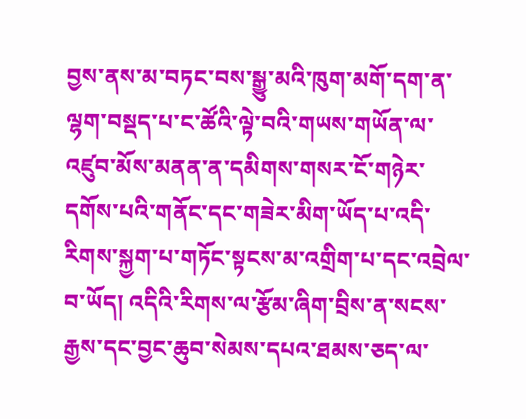བྱས་ནས་མ་བཏང་བས་སྒྱུ་མའི་ཁུག་མགོ་དག་ན་ལྷག་བསྡད་པ་ང་ཚོའི་ལྟེ་བའི་གཡས་གཡོན་ལ་འཛུབ་མོས་མནན་ན་དམིགས་གསར་ངོ་གཉེར་དགོས་པའི་གནོང་དང་གཟེར་མིག་ཡོད་པ་འདི་རིགས་སྐྱག་པ་གཏོང་སྟངས་མ་འགྲིག་པ་དང་འབྲེལ་བ་ཡོད། འདིའི་རིགས་ལ་རྩོམ་ཞིག་བྲིས་ན་སངས་རྒྱས་དང་བྱང་ཆུབ་སེམས་དཔའ་ཐམས་ཅད་ལ་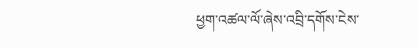ཕྱག་འཚལ་ལོ་ཞེས་འབྲི་དགོས་ངེས་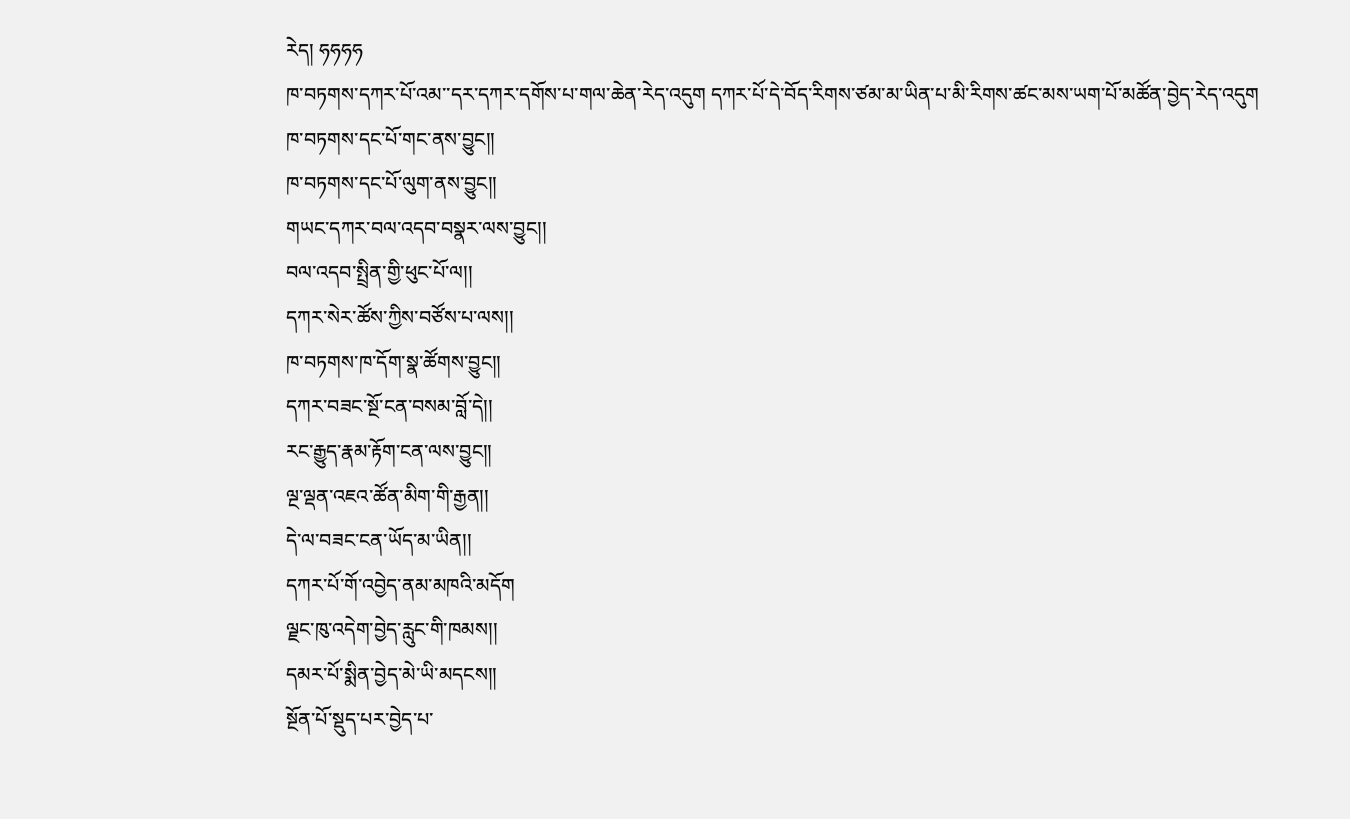རེད། ཧཧཧཧ
ཁ་བཏགས་དཀར་པོ་འམ་་དར་དཀར་དགོས་པ་གལ་ཆེན་རེད་འདུག དཀར་པོ་དེ་བོད་རིགས་ཙམ་མ་ཡིན་པ་མི་རིགས་ཚང་མས་ཡག་པོ་མཚོན་བྱེད་རེད་འདུག
ཁ་བཏགས་དང་པོ་གང་ནས་བྱུང།།
ཁ་བཏགས་དང་པོ་ལུག་ནས་བྱུང།།
གཡང་དཀར་བལ་འདབ་བསྣར་ལས་བྱུང།།
བལ་འདབ་སྤྲིན་གྱི་ཕུང་པོ་ལ།།
དཀར་སེར་ཚོས་ཀྱིས་བཙོས་པ་ལས།།
ཁ་བཏགས་ཁ་དོག་སྣ་ཚོགས་བྱུང།།
དཀར་བཟང་སྔོ་ངན་བསམ་བློ་དེ།།
རང་རྒྱུད་རྣམ་རྟོག་ངན་ལས་བྱུང།།
ལྔ་ལྡན་འཇའ་ཚོན་མིག་གི་རྒྱན།།
དེ་ལ་བཟང་ངན་ཡོད་མ་ཡིན།།
དཀར་པོ་གོ་འབྱེད་ནམ་མཁའི་མདོག
ལྗང་ཁུ་འདེག་བྱེད་རླུང་གི་ཁམས།།
དམར་པོ་སྨིན་བྱེད་མེ་ཡི་མདངས།།
སྔོན་པོ་སྡུད་པར་བྱེད་པ་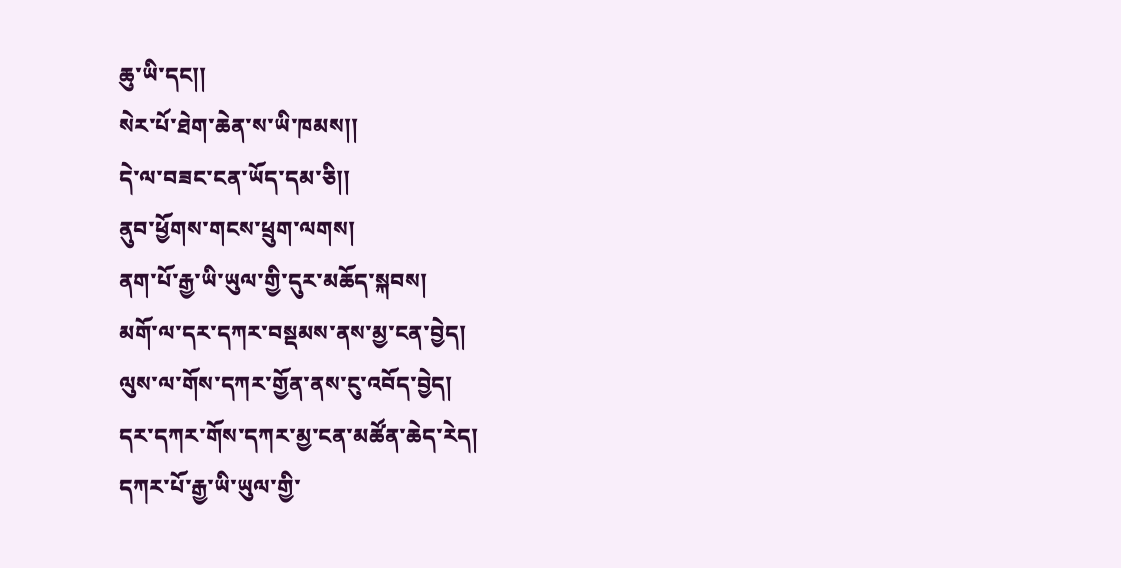ཆུ་ཡི་དང།།
སེར་པོ་ཐེག་ཆེན་ས་ཡི་ཁམས།།
དེ་ལ་བཟང་ངན་ཡོད་དམ་ཅི།།
ནུབ་ཕྱོགས་གངས་ཕྲུག་ལགས།
ནག་པོ་རྒྱ་ཡི་ཡུལ་གྱི་དུར་མཆོད་སྐབས།
མགོ་ལ་དར་དཀར་བསྡམས་ནས་མྱ་ངན་བྱེད།
ལུས་ལ་གོས་དཀར་གྱོན་ནས་ངུ་འབོད་བྱེད།
དར་དཀར་གོས་དཀར་མྱ་ངན་མཚོན་ཆེད་རེད།
དཀར་པོ་རྒྱ་ཡི་ཡུལ་གྱི་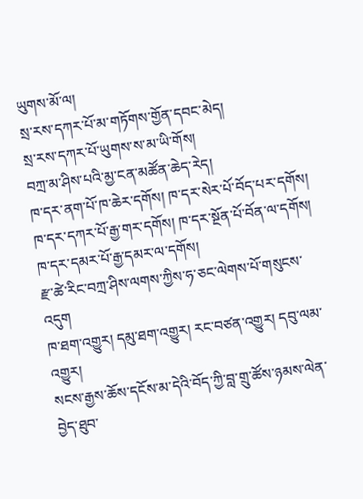ཡུགས་མོ་ལ།
སྲ་རས་དཀར་པོ་མ་གཏོགས་གྱོན་དབང་མེད།
སྲ་རས་དཀར་པོ་ཡུགས་ས་མ་ཡི་གོས།
བཀྲ་མ་ཤིས་པའི་མྱ་ངན་མཚོན་ཆེད་རེད།
ཁ་དར་ནག་པོ་ཁ་ཆེར་དགོས། ཁ་དར་སེར་པོ་བོད་པར་དགོས། ཁ་དར་དཀར་པོ་རྒྱ་གར་དགོས། ཁ་དར་སྔོན་པོ་བོན་ལ་དགོས། ཁ་དར་དམར་པོ་རྒྱ་དམར་ལ་དགོས།
རྫ་ཚེ་རིང་བཀྲ་ཤིས་ལགས་ཀྱིས་ཧ་ཅང་ལེགས་པོ་གསུངས་འདུག
ཁ་ཐག་འགྱུར། དམུ་ཐག་འགྱུར། རང་བཙན་འགྱུར། དབུ་ལམ་འགྱུར།
སངས་རྒྱས་ཆོས་དངོས་མ་དེའི་བོད་ཀྱི་བླ་གྲུ་ཚོས་ཉམས་ལེན་བྱེད་ཐུབ་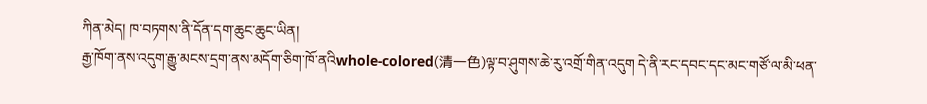ཀིན་མེད། ཁ་བཏགས་ནི་དོན་དག་ཆུང་ཆུང་ཡིན།
རྒྱ་ཁོག་ནས་འདུག་རྒྱུ་མངས་དྲག་ནས་མདོག་ཅིག་ཁོ་ནའིwhole-colored(清一色)ལྟ་བ་ཤུགས་ཆེ་རུ་འགྲོ་གིན་འདུག དེ་ནི་རང་དབང་དང་མང་གཙོ་ལ་མི་ཕན་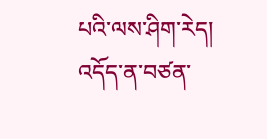པའི་ལས་ཤིག་རེད། འདོད་ན་བཙན་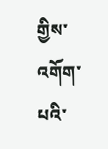གྱིས་འགོག་པའི་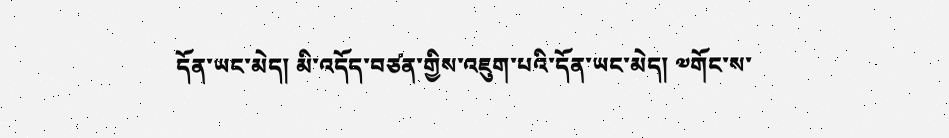དོན་ཡང་མེད། མི་འདོད་བཙན་གྱིས་འཇུག་པའི་དོན་ཡང་མེད། ༧གོང་ས་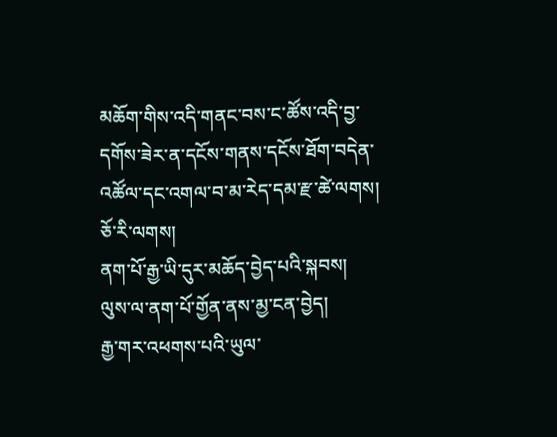མཆོག་གིས་འདི་གནང་བས་ང་ཚོས་འདི་བྱ་དགོས་ཟེར་ན་དངོས་གནས་དངོས་ཐོག་བདེན་འཚོལ་དང་འགལ་བ་མ་རེད་དམ་རྫ་ཚེ་ལགས།
ཅོ་རི་ལགས།
ནག་པོ་རྒྱ་ཡི་དུར་མཆོད་བྱེད་པའི་སྐབས།
ལུས་ལ་ནག་པོ་གྱོན་ནས་མྱ་ངན་བྱེད།
རྒྱ་གར་འཕགས་པའི་ཡུལ་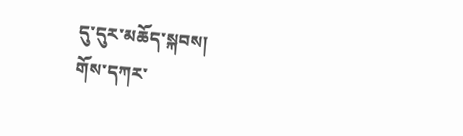དུ་དུར་མཆོད་སྐབས།
གོས་དཀར་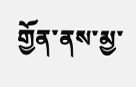གྱོན་ནས་མྱ་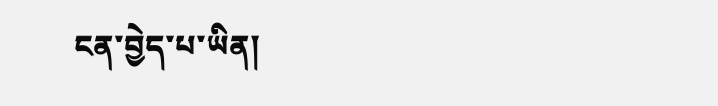ངན་བྱེད་པ་ཡིན།